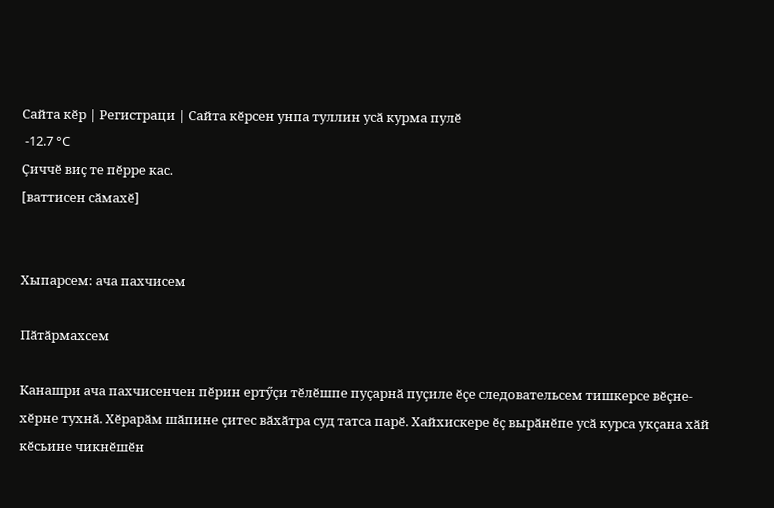Сайта кӗр | Регистраци | Сайта кӗрсен унпа туллин усӑ курма пулӗ
 -12.7 °C
Ҫиччӗ виҫ те пӗрре кас.
[ваттисен сӑмахӗ]


Хыпарсем: ача пахчисем

Пӑтӑрмахсем

Канашри ача пахчисенчен пӗрин ертӳҫи тӗлӗшпе пуҫарнӑ пуҫиле ӗҫе следовательсем тишкерсе вӗҫне-хӗрне тухнӑ. Хӗрарӑм шӑпине ҫитес вӑхӑтра суд татса парӗ. Хайхискере ӗҫ вырӑнӗпе усӑ курса укҫана хӑй кӗсьине чикнӗшӗн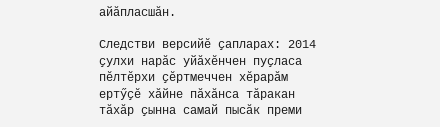айӑпласшӑн.

Следстви версийӗ ҫапларах: 2014 ҫулхи нарӑс уйӑхӗнчен пуҫласа пӗлтӗрхи ҫӗртмеччен хӗрарӑм ертӳҫӗ хӑйне пӑхӑнса тӑракан тӑхӑр ҫынна самай пысӑк преми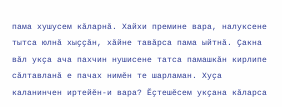пама хушусем кӑларнӑ. Хайхи премине вара, налуксене тытса юлнӑ хыҫҫӑн, хӑйне тавӑрса пама ыйтнӑ. Ҫакна вӑл укҫа ача пахчин нушисене татса памашкӑн кирлипе сӑлтавланӑ е пачах нимӗн те шарламан. Хуҫа каланинчен иртейӗн-и вара? Ӗҫтешӗсем укҫана кӑларса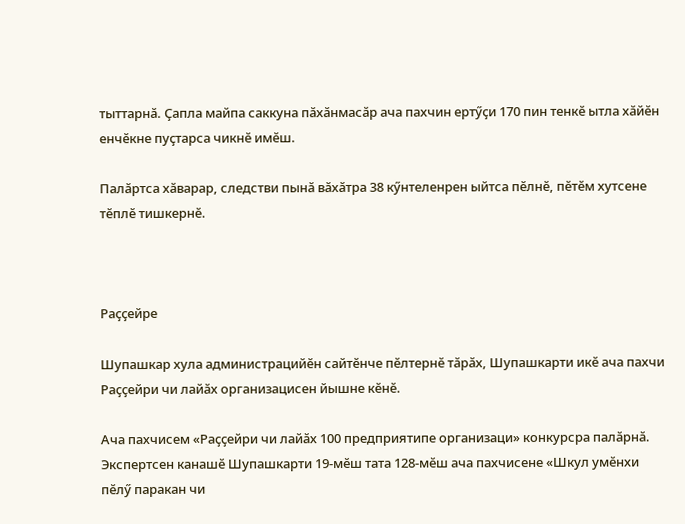тыттарнӑ. Ҫапла майпа саккуна пӑхӑнмасӑр ача пахчин ертӳҫи 170 пин тенкӗ ытла хӑйӗн енчӗкне пуҫтарса чикнӗ имӗш.

Палӑртса хӑварар, следстви пынӑ вӑхӑтра 38 кӳнтеленрен ыйтса пӗлнӗ, пӗтӗм хутсене тӗплӗ тишкернӗ.



Раҫҫейре

Шупашкар хула администрацийӗн сайтӗнче пӗлтернӗ тӑрӑх, Шупашкарти икӗ ача пахчи Раҫҫейри чи лайӑх организацисен йышне кӗнӗ.

Ача пахчисем «Раҫҫейри чи лайӑх 100 предприятипе организаци» конкурсра палӑрнӑ. Экспертсен канашӗ Шупашкарти 19-мӗш тата 128-мӗш ача пахчисене «Шкул умӗнхи пӗлӳ паракан чи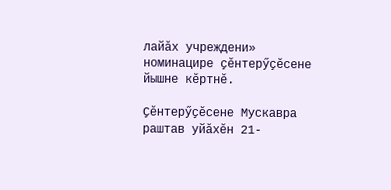лайӑх учреждени» номинацире ҫӗнтерӳҫӗсене йышне кӗртнӗ.

Ҫӗнтерӳҫӗсене Мускавра раштав уйӑхӗн 21-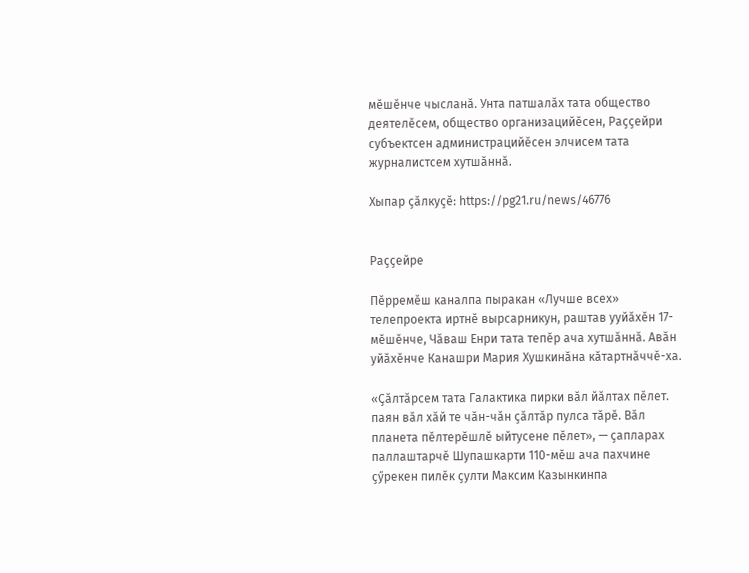мӗшӗнче чысланӑ. Унта патшалӑх тата общество деятелӗсем, общество организацийӗсен, Раҫҫейри субъектсен администрацийӗсен элчисем тата журналистсем хутшӑннӑ.

Хыпар ҫӑлкуҫӗ: https://pg21.ru/news/46776


Раҫҫейре

Пӗрремӗш каналпа пыракан «Лучше всех» телепроекта иртнӗ вырсарникун, раштав ууйӑхӗн 17-мӗшӗнче, Чӑваш Енри тата тепӗр ача хутшӑннӑ. Авӑн уйӑхӗнче Канашри Мария Хушкинӑна кӑтартнӑччӗ-ха.

«Ҫӑлтӑрсем тата Галактика пирки вӑл йӑлтах пӗлет. паян вӑл хӑй те чӑн-чӑн ҫӑлтӑр пулса тӑрӗ. Вӑл планета пӗлтерӗшлӗ ыйтусене пӗлет», — ҫапларах паллаштарчӗ Шупашкарти 110-мӗш ача пахчине ҫӳрекен пилӗк ҫулти Максим Казынкинпа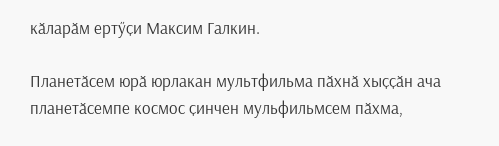кӑларӑм ертӳҫи Максим Галкин.

Планетӑсем юрӑ юрлакан мультфильма пӑхнӑ хыҫҫӑн ача планетӑсемпе космос ҫинчен мульфильмсем пӑхма,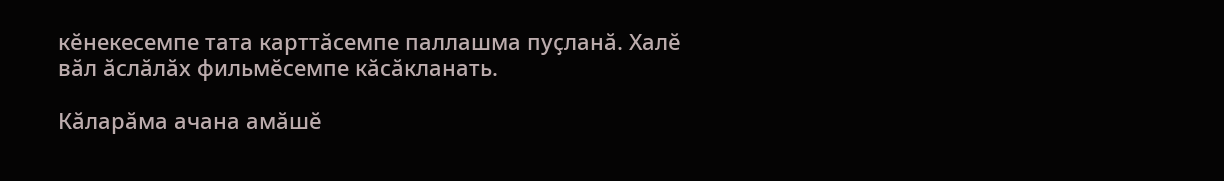кӗнекесемпе тата карттӑсемпе паллашма пуҫланӑ. Халӗ вӑл ӑслӑлӑх фильмӗсемпе кӑсӑкланать.

Кӑларӑма ачана амӑшӗ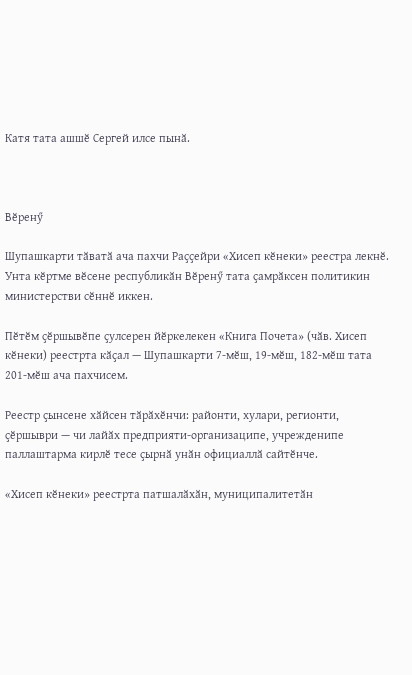Катя тата ашшӗ Сергей илсе пынӑ.



Вӗренӳ

Шупашкарти тӑватӑ ача пахчи Раҫҫейри «Хисеп кӗнеки» реестра лекнӗ. Унта кӗртме вӗсене республикӑн Вӗренӳ тата ҫамрӑксен политикин министерстви сӗннӗ иккен.

Пӗтӗм ҫӗршывӗпе ҫулсерен йӗркелекен «Книга Почета» (чӑв. Хисеп кӗнеки) реестрта кӑҫал — Шупашкарти 7-мӗш, 19-мӗш, 182-мӗш тата 201-мӗш ача пахчисем.

Реестр ҫынсене хӑйсен тӑрӑхӗнчи: районти, хулари, регионти, ҫӗршыври — чи лайӑх предприяти-организаципе, учрежденипе паллаштарма кирлӗ тесе ҫырнӑ унӑн официаллӑ сайтӗнче.

«Хисеп кӗнеки» реестрта патшалӑхӑн, муниципалитетӑн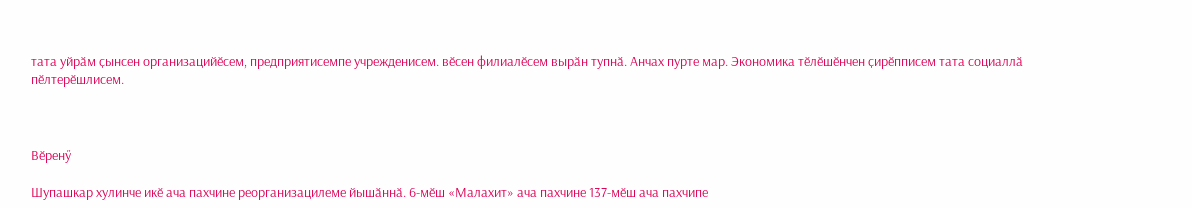тата уйрӑм ҫынсен организацийӗсем, предприятисемпе учрежденисем. вӗсен филиалӗсем вырӑн тупнӑ. Анчах пурте мар. Экономика тӗлӗшӗнчен ҫирӗпписем тата социаллӑ пӗлтерӗшлисем.



Вӗренӳ

Шупашкар хулинче икӗ ача пахчине реорганизацилеме йышӑннӑ. 6-мӗш «Малахит» ача пахчине 137-мӗш ача пахчипе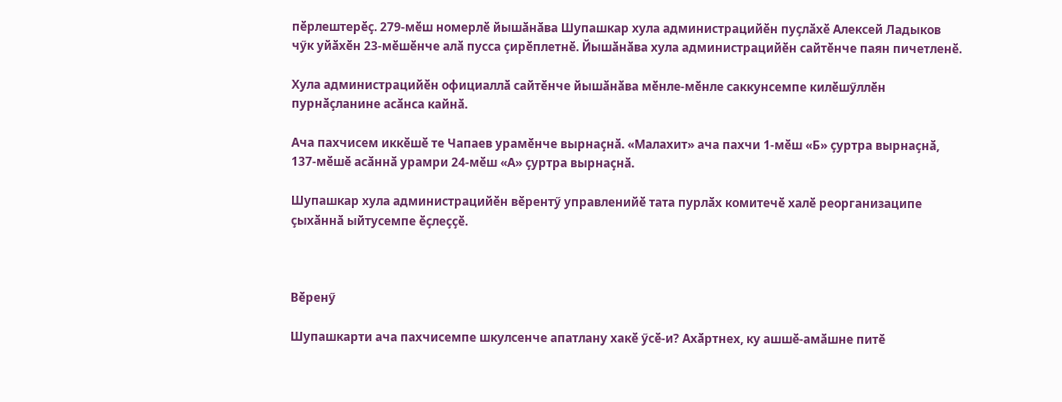пӗрлештерӗҫ. 279-мӗш номерлӗ йышӑнӑва Шупашкар хула администрацийӗн пуҫлӑхӗ Алексей Ладыков чӳк уйӑхӗн 23-мӗшӗнче алӑ пусса ҫирӗплетнӗ. Йышӑнӑва хула администрацийӗн сайтӗнче паян пичетленӗ.

Хула администрацийӗн официаллӑ сайтӗнче йышӑнӑва мӗнле-мӗнле саккунсемпе килӗшӳллӗн пурнӑҫланине асӑнса кайнӑ.

Ача пахчисем иккӗшӗ те Чапаев урамӗнче вырнаҫнӑ. «Малахит» ача пахчи 1-мӗш «Б» ҫуртра вырнаҫнӑ, 137-мӗшӗ асӑннӑ урамри 24-мӗш «А» ҫуртра вырнаҫнӑ.

Шупашкар хула администрацийӗн вӗрентӳ управленийӗ тата пурлӑх комитечӗ халӗ реорганизаципе ҫыхӑннӑ ыйтусемпе ӗҫлеҫҫӗ.



Вӗренӳ

Шупашкарти ача пахчисемпе шкулсенче апатлану хакӗ ӳсӗ-и? Ахӑртнех, ку ашшӗ-амӑшне питӗ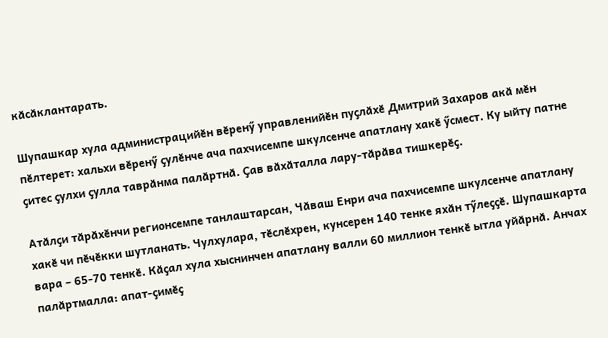кӑсӑклантарать.

Шупашкар хула администрацийӗн вӗренӳ управленийӗн пуҫлӑхӗ Дмитрий Захаров акӑ мӗн пӗлтерет: хальхи вӗренӳ ҫулӗнче ача пахчисемпе шкулсенче апатлану хакӗ ӳсмест. Ку ыйту патне ҫитес ҫулхи ҫулла таврӑнма палӑртнӑ. Ҫав вӑхӑталла лару-тӑрӑва тишкерӗҫ.

Атӑлҫи тӑрӑхӗнчи регионсемпе танлаштарсан, Чӑваш Енри ача пахчисемпе шкулсенче апатлану хакӗ чи пӗчӗкки шутланать. Чулхулара, тӗслӗхрен, кунсерен 140 тенке яхӑн тӳлеҫҫӗ. Шупашкарта вара – 65-70 тенкӗ. Кӑҫал хула хыснинчен апатлану валли 60 миллион тенкӗ ытла уйӑрнӑ. Анчах палӑртмалла: апат-ҫимӗҫ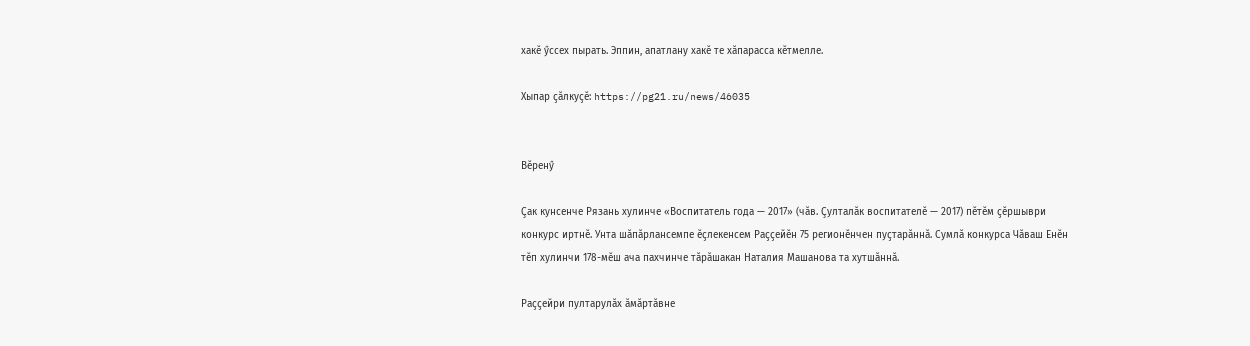хакӗ ӳссех пырать. Эппин, апатлану хакӗ те хӑпарасса кӗтмелле.

Хыпар ҫӑлкуҫӗ: https://pg21.ru/news/46035


Вӗренӳ

Ҫак кунсенче Рязань хулинче «Воспитатель года — 2017» (чӑв. Ҫулталӑк воспитателӗ — 2017) пӗтӗм ҫӗршыври конкурс иртнӗ. Унта шӑпӑрлансемпе ӗҫлекенсем Раҫҫейӗн 75 регионӗнчен пуҫтарӑннӑ. Сумлӑ конкурса Чӑваш Енӗн тӗп хулинчи 178-мӗш ача пахчинче тӑрӑшакан Наталия Машанова та хутшӑннӑ.

Раҫҫейри пултарулӑх ӑмӑртӑвне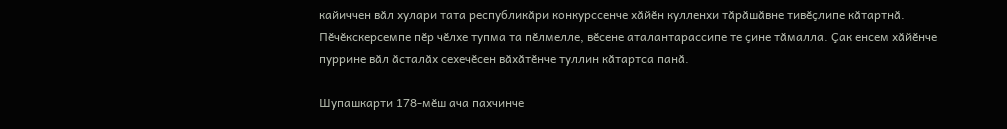кайиччен вӑл хулари тата республикӑри конкурссенче хӑйӗн кулленхи тӑрӑшӑвне тивӗҫлипе кӑтартнӑ. Пӗчӗкскерсемпе пӗр чӗлхе тупма та пӗлмелле, вӗсене аталантарассипе те ҫине тӑмалла. Ҫак енсем хӑйӗнче пуррине вӑл ӑсталӑх сехечӗсен вӑхӑтӗнче туллин кӑтартса панӑ.

Шупашкарти 178-мӗш ача пахчинче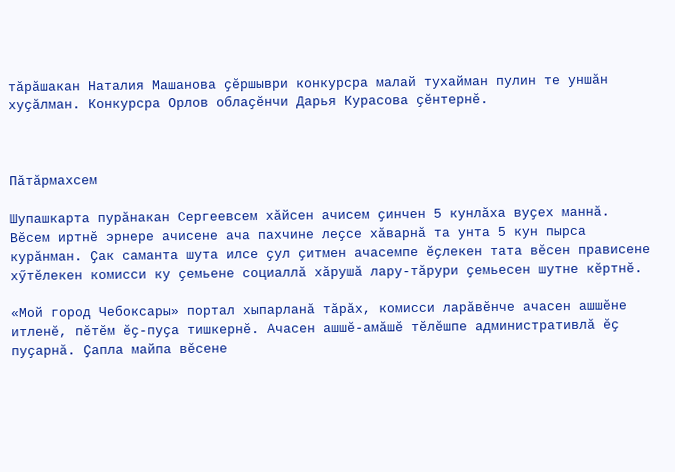тӑрӑшакан Наталия Машанова ҫӗршыври конкурсра малай тухайман пулин те уншӑн хуҫӑлман. Конкурсра Орлов облаҫӗнчи Дарья Курасова ҫӗнтернӗ.



Пӑтӑрмахсем

Шупашкарта пурӑнакан Сергеевсем хӑйсен ачисем ҫинчен 5 кунлӑха вуҫех маннӑ. Вӗсем иртнӗ эрнере ачисене ача пахчине леҫсе хӑварнӑ та унта 5 кун пырса курӑнман. Ҫак саманта шута илсе ҫул ҫитмен ачасемпе ӗҫлекен тата вӗсен прависене хӳтӗлекен комисси ку ҫемьене социаллӑ хӑрушӑ лару-тӑрури ҫемьесен шутне кӗртнӗ.

«Мой город Чебоксары» портал хыпарланӑ тӑрӑх, комисси ларӑвӗнче ачасен ашшӗне итленӗ, пӗтӗм ӗҫ-пуҫа тишкернӗ. Ачасен ашшӗ-амӑшӗ тӗлӗшпе административлӑ ӗҫ пуҫарнӑ. Ҫапла майпа вӗсене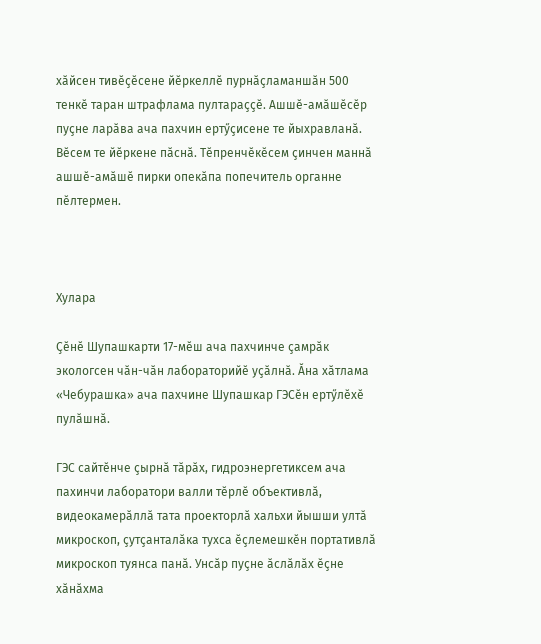хӑйсен тивӗҫӗсене йӗркеллӗ пурнӑҫламаншӑн 500 тенкӗ таран штрафлама пултараҫҫӗ. Ашшӗ-амӑшӗсӗр пуҫне ларӑва ача пахчин ертӳҫисене те йыхравланӑ. Вӗсем те йӗркене пӑснӑ. Тӗпренчӗкӗсем ҫинчен маннӑ ашшӗ-амӑшӗ пирки опекӑпа попечитель органне пӗлтермен.



Хулара

Ҫӗнӗ Шупашкарти 17-мӗш ача пахчинче ҫамрӑк экологсен чӑн-чӑн лабораторийӗ уҫӑлнӑ. Ӑна хӑтлама «Чебурашка» ача пахчине Шупашкар ГЭСӗн ертӳлӗхӗ пулӑшнӑ.

ГЭС сайтӗнче ҫырнӑ тӑрӑх, гидроэнергетиксем ача пахинчи лаборатори валли тӗрлӗ объективлӑ, видеокамерӑллӑ тата проекторлӑ хальхи йышши ултӑ микроскоп, ҫутҫанталӑка тухса ӗҫлемешкӗн портативлӑ микроскоп туянса панӑ. Унсӑр пуҫне ӑслӑлӑх ӗҫне хӑнӑхма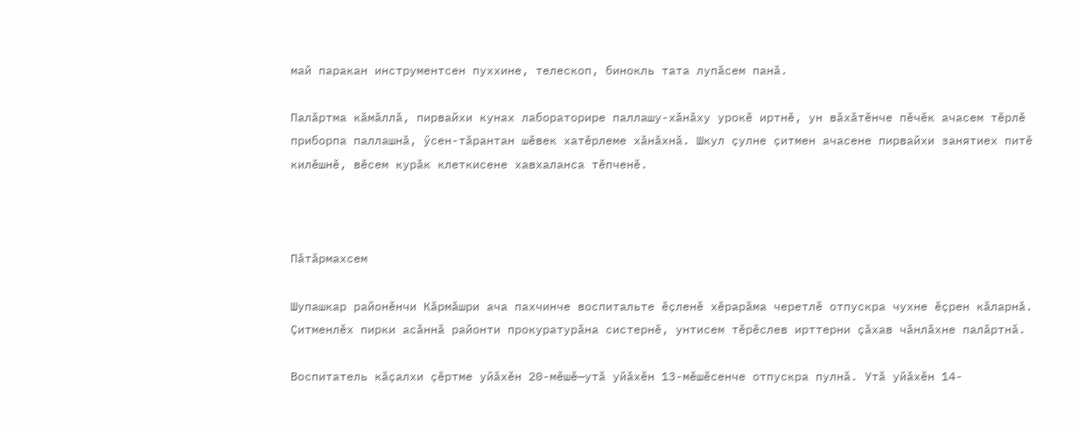май паракан инструментсен пуххине, телескоп, бинокль тата лупӑсем панӑ.

Палӑртма кӑмӑллӑ, пирвайхи кунах лабораторире паллашу-хӑнӑху урокӗ иртнӗ, ун вӑхӑтӗнче пӗчӗк ачасем тӗрлӗ приборпа паллашнӑ, ӳсен-тӑрантан шӗвек хатӗрлеме хӑнӑхнӑ. Шкул ҫулне ҫитмен ачасене пирвайхи занятиех питӗ килӗшнӗ, вӗсем курӑк клеткисене хавхаланса тӗпченӗ.



Пӑтӑрмахсем

Шупашкар районӗнчи Кӑрмӑшри ача пахчинче воспитальте ӗҫленӗ хӗрарӑма черетлӗ отпускра чухне ӗҫрен кӑларнӑ. Ҫитменлӗх пирки асӑннӑ районти прокуратурӑна систернӗ, унтисем тӗрӗслев ирттерни ҫӑхав чӑнлӑхне палӑртнӑ.

Воспитатель кӑҫалхи ҫӗртме уйӑхӗн 20-мӗшӗ—утӑ уйӑхӗн 13-мӗшӗсенче отпускра пулнӑ. Утӑ уйӑхӗн 14-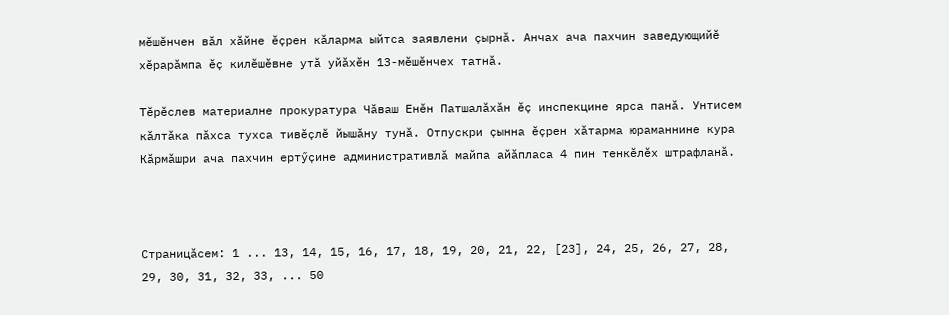мӗшӗнчен вӑл хӑйне ӗҫрен кӑларма ыйтса заявлени ҫырнӑ. Анчах ача пахчин заведующийӗ хӗрарӑмпа ӗҫ килӗшӗвне утӑ уйӑхӗн 13-мӗшӗнчех татнӑ.

Тӗрӗслев материалне прокуратура Чӑваш Енӗн Патшалӑхӑн ӗҫ инспекцине ярса панӑ. Унтисем кӑлтӑка пӑхса тухса тивӗҫлӗ йышӑну тунӑ. Отпускри ҫынна ӗҫрен хӑтарма юраманнине кура Кӑрмӑшри ача пахчин ертӳҫине административлӑ майпа айӑпласа 4 пин тенкӗлӗх штрафланӑ.



Страницӑсем: 1 ... 13, 14, 15, 16, 17, 18, 19, 20, 21, 22, [23], 24, 25, 26, 27, 28, 29, 30, 31, 32, 33, ... 50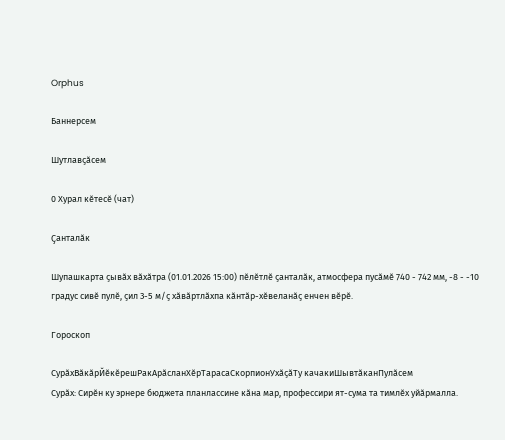Orphus

Баннерсем

Шутлавҫӑсем

0 Хурал кӗтесӗ (чат)

Ҫанталӑк

Шупашкарта ҫывӑх вӑхӑтра (01.01.2026 15:00) пӗлӗтлӗ ҫанталӑк, атмосфера пусӑмӗ 740 - 742 мм, -8 - -10 градус сивӗ пулӗ, ҫил 3-5 м/ҫ хӑвӑртлӑхпа кӑнтӑр-хӗвеланӑҫ енчен вӗрӗ.

Гороскоп

СурӑхВӑкӑрЙӗкӗрешРакАрӑсланХӗрТарасаСкорпионУхӑҫӑТу качакиШывтӑканПулӑсем
Сурӑх: Сирӗн ку эрнере бюджета планлассине кӑна мар, профессири ят-сума та тимлӗх уйӑрмалла.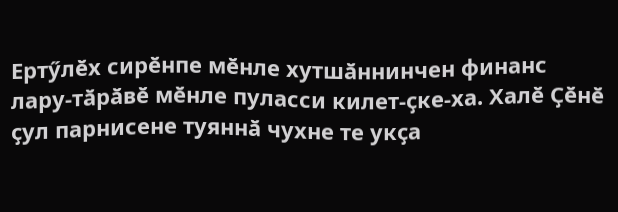Ертӳлӗх сирӗнпе мӗнле хутшӑннинчен финанс лару-тӑрӑвӗ мӗнле пуласси килет-ҫке-ха. Халӗ Ҫӗнӗ ҫул парнисене туяннӑ чухне те укҫа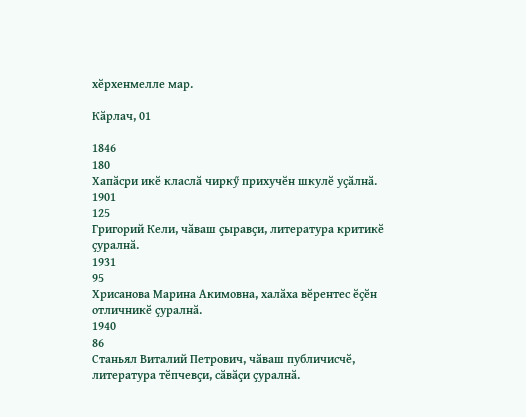хӗрхенмелле мар.

Кӑрлач, 01

1846
180
Хапӑсри икӗ класлӑ чиркӳ прихучӗн шкулӗ уҫӑлнӑ.
1901
125
Григорий Кели, чӑваш ҫыравҫи, литература критикӗ ҫуралнӑ.
1931
95
Хрисанова Марина Акимовна, халӑха вӗрентес ӗҫӗн отличникӗ ҫуралнӑ.
1940
86
Станьял Виталий Петрович, чӑваш публичисчӗ, литература тӗпчевҫи, сӑвӑҫи ҫуралнӑ.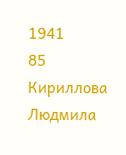1941
85
Кириллова Людмила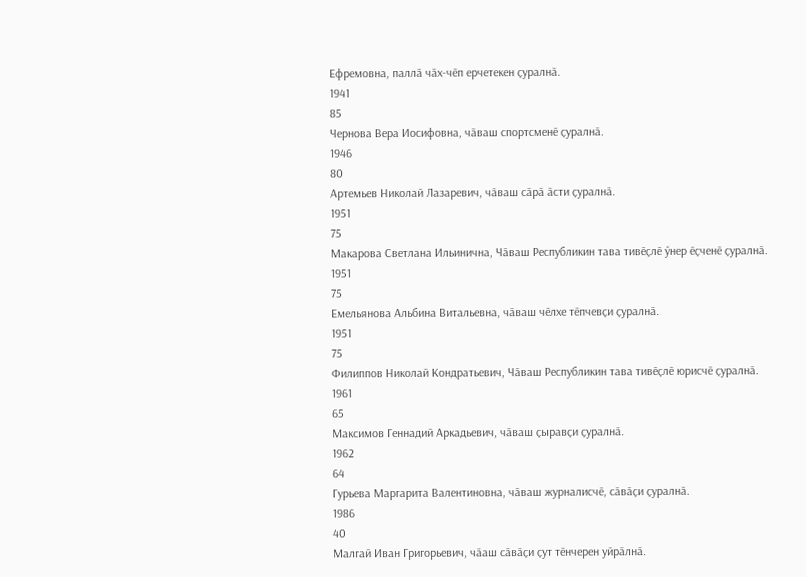Ефремовна, паллӑ чӑх-чӗп ерчетекен ҫуралнӑ.
1941
85
Чернова Вера Иосифовна, чӑваш спортсменӗ ҫуралнӑ.
1946
80
Артемьев Николай Лазаревич, чӑваш сӑрӑ ӑсти ҫуралнӑ.
1951
75
Макарова Светлана Ильинична, Чӑваш Республикин тава тивӗҫлӗ ӳнер ӗҫченӗ ҫуралнӑ.
1951
75
Емельянова Альбина Витальевна, чӑваш чӗлхе тӗпчевҫи ҫуралнӑ.
1951
75
Филиппов Николай Кондратьевич, Чӑваш Республикин тава тивӗҫлӗ юрисчӗ ҫуралнӑ.
1961
65
Максимов Геннадий Аркадьевич, чӑваш ҫыравҫи ҫуралнӑ.
1962
64
Гурьева Маргарита Валентиновна, чӑваш журналисчӗ, сӑвӑҫи ҫуралнӑ.
1986
40
Малгай Иван Григорьевич, чӑаш сӑвӑҫи ҫут тӗнчерен уйрӑлнӑ.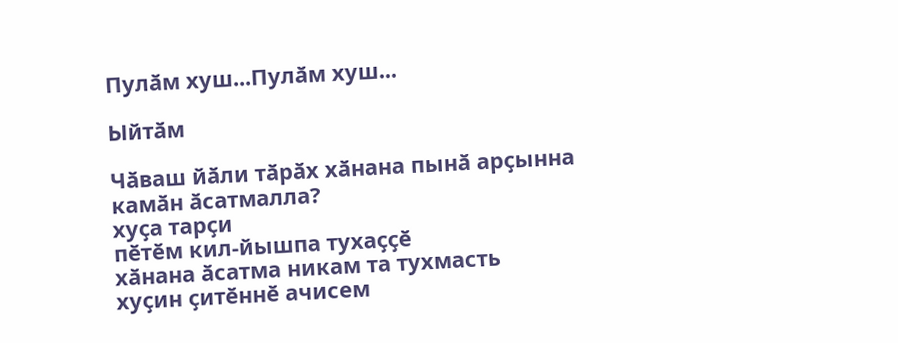Пулӑм хуш...Пулӑм хуш...

Ыйтӑм

Чӑваш йӑли тӑрӑх хӑнана пынӑ арҫынна камӑн ӑсатмалла?
хуҫа тарҫи
пӗтӗм кил-йышпа тухаҫҫӗ
хӑнана ӑсатма никам та тухмасть
хуҫин ҫитӗннӗ ачисем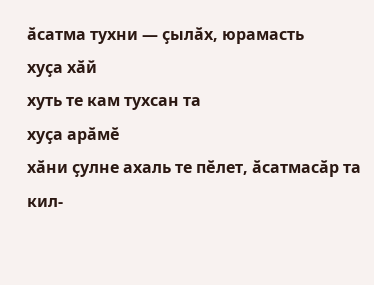ӑсатма тухни — ҫылӑх, юрамасть
хуҫа хӑй
хуть те кам тухсан та
хуҫа арӑмӗ
хӑни ҫулне ахаль те пӗлет, ӑсатмасӑр та
кил-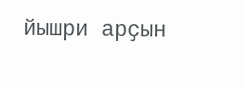йышри арҫын